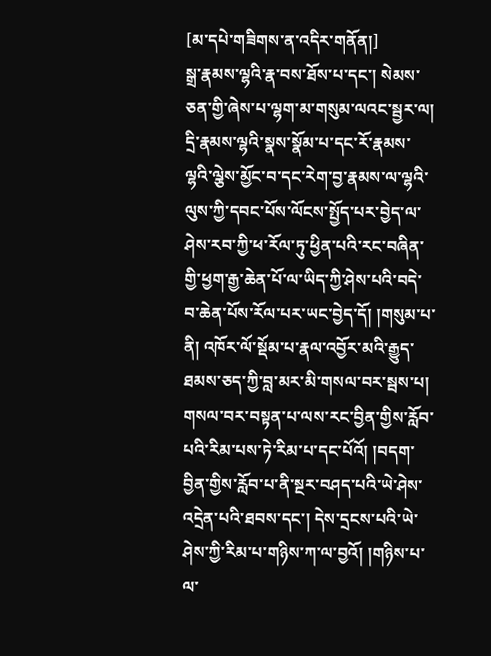[མ་དཔེ་གཟིགས་ན་འདིར་གནོན།]
སྒྲ་རྣམས་ལྷའི་རྣ་བས་ཐོས་པ་དང་། སེམས་ཅན་གྱི་ཞེས་པ་ལྷག་མ་གསུམ་ལའང་སྦྱར་ལ། དྲི་རྣམས་ལྷའི་སྣས་སྣོམ་པ་དང་རོ་རྣམས་ལྷའི་ལྕེས་མྱོང་བ་དང་རེག་བྱ་རྣམས་ལ་ལྷའི་ལུས་ཀྱི་དབང་པོས་ལོངས་སྤྱོད་པར་བྱེད་ལ་ཤེས་རབ་ཀྱི་ཕ་རོལ་ཏུ་ཕྱིན་པའི་རང་བཞིན་གྱི་ཕྱག་རྒྱ་ཆེན་པོ་ལ་ཡིད་ཀྱི་ཤེས་པའི་བདེ་བ་ཆེན་པོས་རོལ་པར་ཡང་བྱེད་དོ། །གསུམ་པ་ནི། འཁོར་ལོ་སྡོམ་པ་རྣལ་འབྱོར་མའི་རྒྱུད་ཐམས་ཅད་ཀྱི་བླ་མར་མི་གསལ་བར་སྦས་པ། གསལ་བར་བསྟན་པ་ལས་རང་བྱིན་གྱིས་རློབ་པའི་རིམ་པས་ཏེ་རིམ་པ་དང་པོའོ། །བདག་བྱིན་གྱིས་རློབ་པ་ནི་སྔར་བཤད་པའི་ཡེ་ཤེས་འདྲེན་པའི་ཐབས་དང་། དེས་དྲངས་པའི་ཡེ་ཤེས་ཀྱི་རིམ་པ་གཉིས་ཀ་ལ་བྱའོ། །གཉིས་པ་ལ་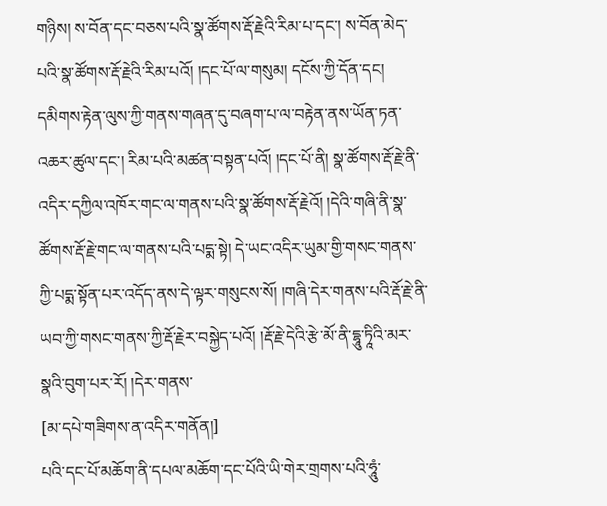གཉིས། ས་བོན་དང་བཅས་པའི་སྣ་ཚོགས་རྡོ་རྗེའི་རིམ་པ་དང་། ས་བོན་མེད་པའི་སྣ་ཚོགས་རྡོ་རྗེའི་རིམ་པའོ། །དང་པོ་ལ་གསུམ། དངོས་ཀྱི་དོན་དང། དམིགས་རྟེན་ལུས་ཀྱི་གནས་གཞན་དུ་བཞག་པ་ལ་བརྟེན་ནས་ཡོན་ཏན་འཆར་ཚུལ་དང་། རིམ་པའི་མཚན་བསྟན་པའོ། །དང་པོ་ནི། སྣ་ཚོགས་རྡོ་རྗེ་ནི་འདིར་དཀྱིལ་འཁོར་གང་ལ་གནས་པའི་སྣ་ཚོགས་རྡོ་རྗེའོ། །དེའི་གཞི་ནི་སྣ་ཚོགས་རྡོ་རྗེ་གང་ལ་གནས་པའི་པདྨ་སྟེ། དེ་ཡང་འདིར་ཡུམ་གྱི་གསང་གནས་ཀྱི་པདྨ་སྟོན་པར་འདོད་ནས་དེ་ལྟར་གསུངས་སོ། །གཞི་དེར་གནས་པའི་རྡོ་རྗེ་ནི་ཡབ་ཀྱི་གསང་གནས་ཀྱི་རྡོ་རྗེར་བསྐྱེད་པའོ། །རྡོ་རྗེ་དེའི་རྩེ་མོ་ནི་དྷཱུ་ཏཱིའི་མར་སྣའི་བུག་པར་རོ། །དེར་གནས་
[མ་དཔེ་གཟིགས་ན་འདིར་གནོན།]
པའི་དང་པོ་མཆོག་ནི་དཔལ་མཆོག་དང་པོའི་ཡི་གེར་གྲགས་པའི་ཧཱུཾ་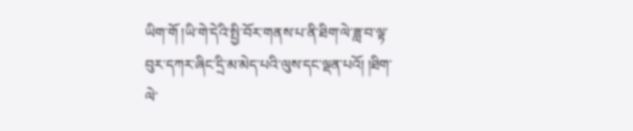ཡིག་གོ །ཡི་གེ་དེའི་སྤྱི་བོར་གནས་པ་ནི་ཐིག་ལེ་ཟླ་བ་ལྟ་བུར་དཀར་ཞིང་དྲི་མ་མེད་པའི་ལུས་དང་ལྡན་པའོ། །ཐིག་ལེ་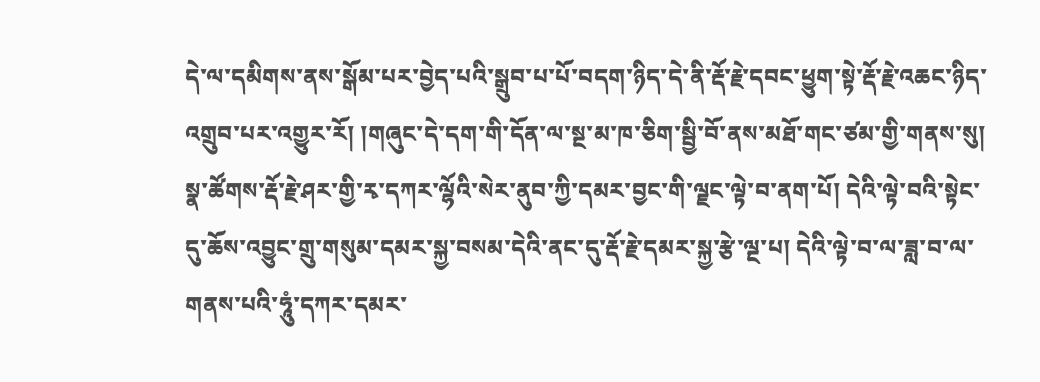དེ་ལ་དམིགས་ནས་སྒོམ་པར་བྱེད་པའི་སྒྲུབ་པ་པོ་བདག་ཉིད་དེ་ནི་རྡོ་རྗེ་དབང་ཕྱུག་སྟེ་རྡོ་རྗེ་འཆང་ཉིད་འགྲུབ་པར་འགྱུར་རོ། །གཞུང་དེ་དག་གི་དོན་ལ་སྔ་མ་ཁ་ཅིག་སྦྱི་བོ་ནས་མཐོ་གང་ཙམ་གྱི་གནས་སུ། སྣ་ཚོགས་རྡོ་རྗེ་ཤར་གྱི་རྭ་དཀར་ལྷོའི་སེར་ནུབ་ཀྱི་དམར་བྱང་གི་ལྗང་ལྟེ་བ་ནག་པོ། དེའི་ལྟེ་བའི་སྟེང་དུ་ཆོས་འབྱུང་གྲུ་གསུམ་དམར་སྐྱ་བསམ་དེའི་ནང་དུ་རྡོ་རྗེ་དམར་སྐྱ་རྩེ་ལྔ་པ། དེའི་ལྟེ་བ་ལ་ཟླ་བ་ལ་གནས་པའི་ཧཱུཾ་དཀར་དམར་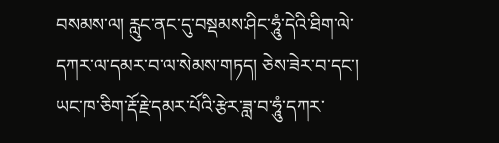བསམས་ལ། རླུང་ནང་དུ་བསྡམས་ཤིང་ཧཱུཾ་དེའི་ཐིག་ལེ་དཀར་ལ་དམར་བ་ལ་སེམས་གཏད། ཅེས་ཟེར་བ་དང་། ཡང་ཁ་ཅིག་རྡོ་རྗེ་དམར་པོའི་རྩེར་ཟླ་བ་ཧཱུཾ་དཀར་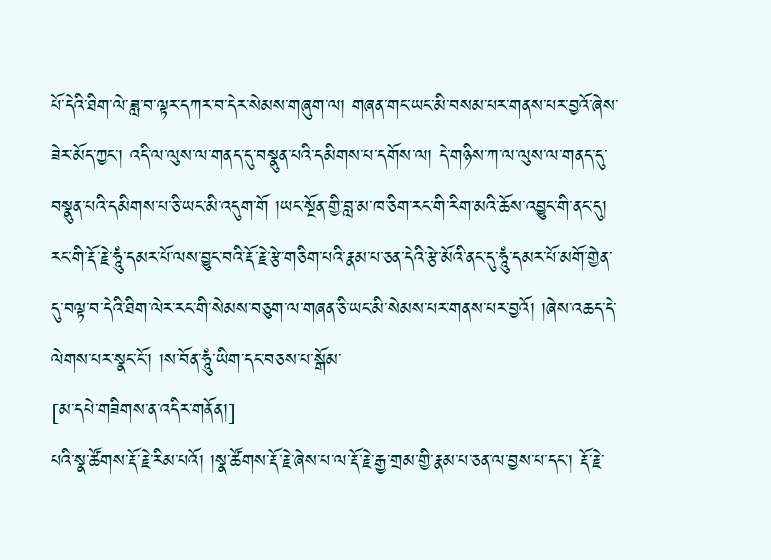པོ་དེའི་ཐིག་ལེ་ཟླ་བ་ལྟར་དཀར་བ་དེར་སེམས་གཞུག་ལ། གཞན་གང་ཡང་མི་བསམ་པར་གནས་པར་བྱའོ་ཞེས་ཟེར་མོད་ཀྱང་། འདི་ལ་ལུས་ལ་གནད་དུ་བསྣུན་པའི་དམིགས་པ་དགོས་ལ། དེ་གཉིས་ཀ་ལ་ལུས་ལ་གནད་དུ་བསྣུན་པའི་དམིགས་པ་ཅི་ཡང་མི་འདུག་གོ །ཡང་སྔོན་གྱི་བླ་མ་ཁ་ཅིག་རང་གི་རིག་མའི་ཆོས་འབྱུང་གི་ནང་དུ། རང་གི་རྡོ་རྗེ་ཧཱུཾ་དམར་པོ་ལས་བྱུང་བའི་རྡོ་རྗེ་རྩེ་གཅིག་པའི་རྣམ་པ་ཅན་དེའི་རྩེ་མོའི་ནང་དུ་ཧཱུཾ་དམར་པོ་མགོ་གྱེན་དུ་བལྟ་བ་དེའི་ཐིག་ལེར་རང་གི་སེམས་བཅུག་ལ་གཞན་ཅི་ཡང་མི་སེམས་པར་གནས་པར་བྱའོ། །ཞེས་འཆད་དེ་ལེགས་པར་སྣང་ངོ་། །ས་བོན་ཧཱུཾ་ཡིག་དང་བཅས་པ་སྒོམ་
[མ་དཔེ་གཟིགས་ན་འདིར་གནོན།]
པའི་སྣ་ཚོགས་རྡོ་རྗེ་རིམ་པའོ། །སྣ་ཚོགས་རྡོ་རྗེ་ཞེས་པ་ལ་རྡོ་རྗེ་རྒྱ་གྲམ་གྱི་རྣམ་པ་ཅན་ལ་བྱས་པ་དང་། རྡོ་རྗེ་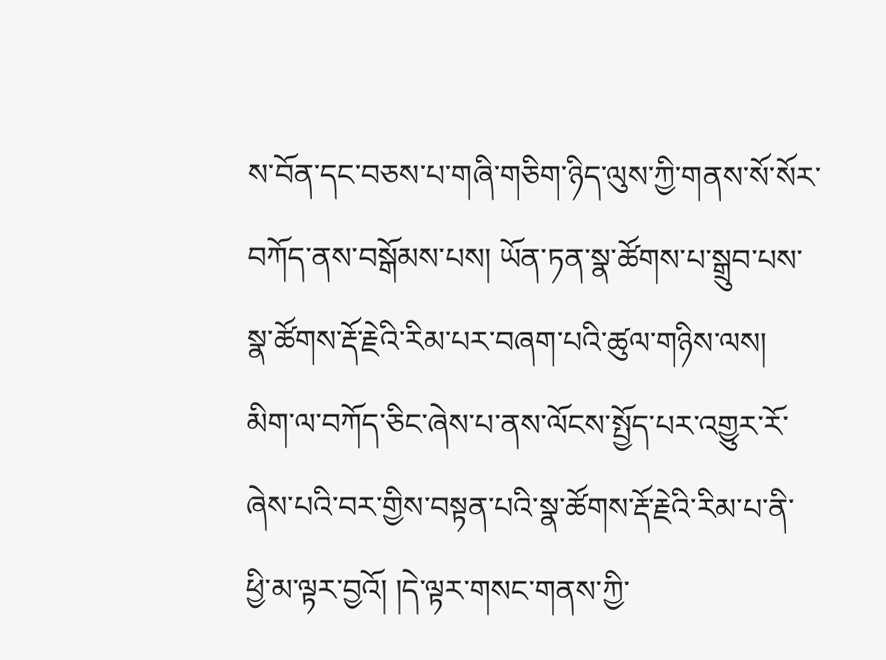ས་བོན་དང་བཅས་པ་གཞི་གཅིག་ཉིད་ལུས་ཀྱི་གནས་སོ་སོར་བཀོད་ནས་བསྒོམས་པས། ཡོན་ཏན་སྣ་ཚོགས་པ་སྒྲུབ་པས་སྣ་ཚོགས་རྡོ་རྗེའི་རིམ་པར་བཞག་པའི་ཚུལ་གཉིས་ལས། མིག་ལ་བཀོད་ཅིང་ཞེས་པ་ནས་ལོངས་སྤྱོད་པར་འགྱུར་རོ་ཞེས་པའི་བར་གྱིས་བསྟན་པའི་སྣ་ཚོགས་རྡོ་རྗེའི་རིམ་པ་ནི་ཕྱི་མ་ལྟར་བྱའོ། །དེ་ལྟར་གསང་གནས་ཀྱི་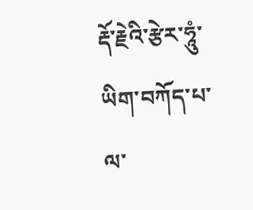རྡོ་རྗེའི་རྩེར་ཧཱུཾ་ཡིག་བཀོད་པ་ལ་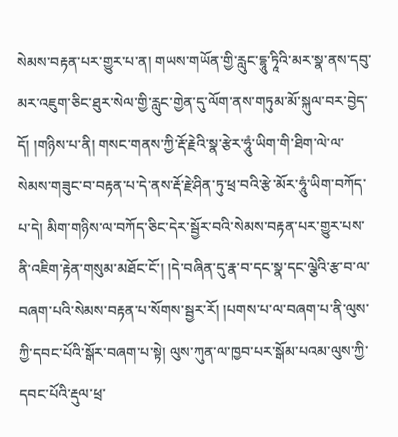སེམས་བརྟན་པར་གྱུར་པ་ན། གཡས་གཡོན་གྱི་རླུང་དྷཱུ་ཏཱིའི་མར་སྣ་ནས་དབུ་མར་འཇུག་ཅིང་ཐུར་སེལ་གྱི་རླུང་གྱེན་དུ་ལོག་ནས་གཏུམ་མོ་སྐུལ་བར་བྱེད་དོ། །གཉིས་པ་ནི། གསང་གནས་ཀྱི་རྡོ་རྗེའི་སྣ་རྩེར་ཧཱུཾ་ཡིག་གི་ཐིག་ལེ་ལ་སེམས་གཟུང་བ་བརྟན་པ་དེ་ནས་རྡོ་རྗེ་ཤིན་ཏུ་ཕྲ་བའི་རྩེ་མོར་ཧཱུཾ་ཡིག་བཀོད་པ་དེ། མིག་གཉིས་ལ་བཀོད་ཅིང་དེར་སྦྱོར་བའི་སེམས་བརྟན་པར་གྱུར་པས་ནི་འཇིག་རྟེན་གསུམ་མཐོང་ངོ་། །དེ་བཞིན་དུ་རྣ་བ་དང་སྣ་དང་ལྕེའི་རྩ་བ་ལ་བཞག་པའི་སེམས་བརྟན་པ་སོགས་སྦྱར་རོ། །པགས་པ་ལ་བཞག་པ་ནི་ལུས་ཀྱི་དབང་པོའི་སྒོར་བཞག་པ་སྟེ། ལུས་ཀུན་ལ་ཁྱབ་པར་སྒོམ་པའམ་ལུས་ཀྱི་དབང་པོའི་རྡུལ་ཕྲ་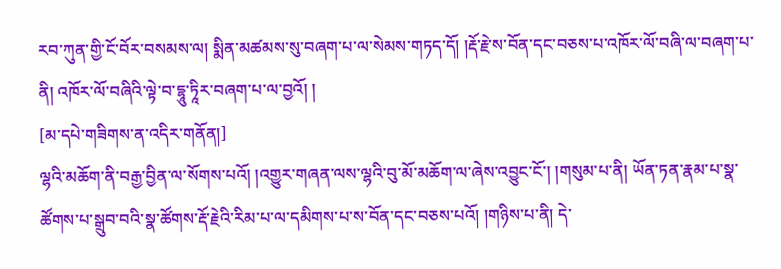རབ་ཀུན་གྱི་ངོ་བོར་བསམས་ལ། སྨིན་མཚམས་སུ་བཞག་པ་ལ་སེམས་གཏད་དོ། །རྡོ་རྗེ་ས་བོན་དང་བཅས་པ་འཁོར་ལོ་བཞི་ལ་བཞག་པ་ནི། འཁོར་ལོ་བཞིའི་ལྟེ་བ་དྷཱུ་ཏཱིར་བཞག་པ་ལ་བྱའོ། །
[མ་དཔེ་གཟིགས་ན་འདིར་གནོན།]
ལྷའི་མཆོག་ནི་བརྒྱ་བྱིན་ལ་སོགས་པའོ། །འགྱུར་གཞན་ལས་ལྷའི་བུ་མོ་མཆོག་ལ་ཞེས་འབྱུང་ངོ་། །གསུམ་པ་ནི། ཡོན་ཏན་རྣམ་པ་སྣ་ཚོགས་པ་སྒྲུབ་བའི་སྣ་ཚོགས་རྡོ་རྗེའི་རིམ་པ་ལ་དམིགས་པ་ས་བོན་དང་བཅས་པའོ། །གཉིས་པ་ནི། དེ་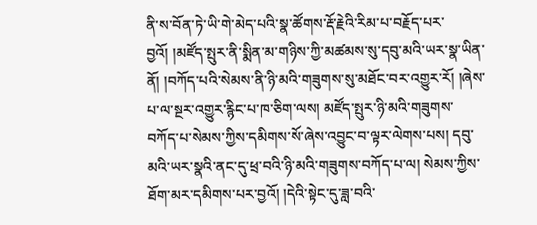ནི་ས་བོན་ཏེ་ཡི་གེ་མེད་པའི་སྣ་ཚོགས་རྡོ་རྗེའི་རིམ་པ་བརྗོད་པར་བྱའོ། །མཛོད་སྤུར་ནི་སྨིན་མ་གཉིས་ཀྱི་མཚམས་སུ་དབུ་མའི་ཡར་སྣ་ཡིན་ནོ། །བཀོད་པའི་སེམས་ནི་ཉི་མའི་གཟུགས་སུ་མཐོང་བར་འགྱུར་རོ། །ཞེས་པ་ལ་སྔར་འགྱུར་རྙིང་པ་ཁ་ཅིག་ལས། མཛོད་སྤུར་ཉི་མའི་གཟུགས་བཀོད་པ་སེམས་ཀྱིས་དམིགས་སོ་ཞེས་འབྱུང་བ་ལྟར་ལེགས་པས། དབུ་མའི་ཡར་སྣའི་ནང་དུ་ཕྲ་བའི་ཉི་མའི་གཟུགས་བཀོད་པ་ལ། སེམས་ཀྱིས་ཐོག་མར་དམིགས་པར་བྱའོ། །དེའི་སྟེང་དུ་ཟླ་བའི་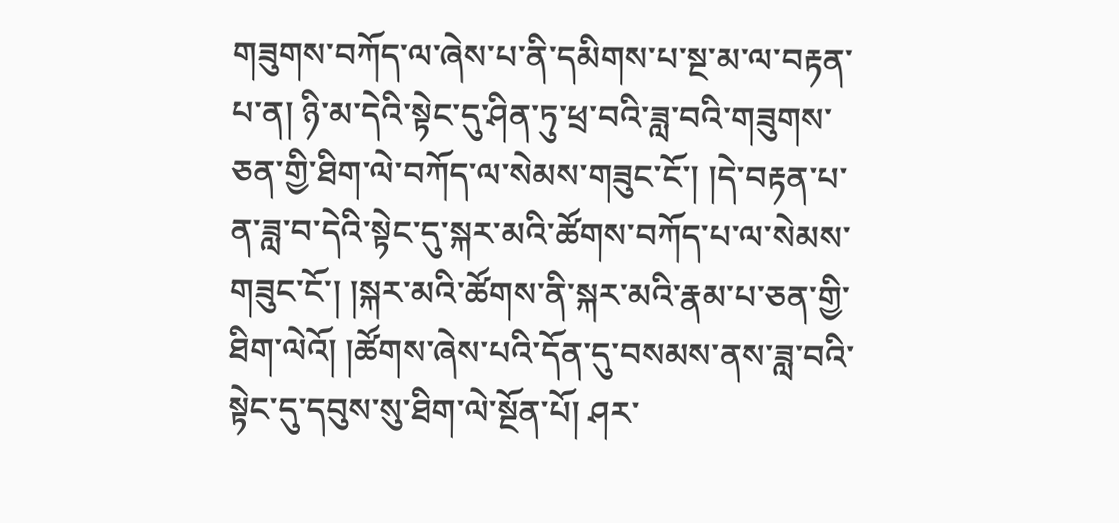གཟུགས་བཀོད་ལ་ཞེས་པ་ནི་དམིགས་པ་སྔ་མ་ལ་བརྟན་པ་ན། ཉི་མ་དེའི་སྟེང་དུ་ཤིན་ཏུ་ཕྲ་བའི་ཟླ་བའི་གཟུགས་ཅན་གྱི་ཐིག་ལེ་བཀོད་ལ་སེམས་གཟུང་ངོ་། །དེ་བརྟན་པ་ན་ཟླ་བ་དེའི་སྟེང་དུ་སྐར་མའི་ཚོགས་བཀོད་པ་ལ་སེམས་གཟུང་ངོ་། །སྐར་མའི་ཚོགས་ནི་སྐར་མའི་རྣམ་པ་ཅན་གྱི་ཐིག་ལེའོ། །ཚོགས་ཞེས་པའི་དོན་དུ་བསམས་ནས་ཟླ་བའི་སྟེང་དུ་དབུས་སུ་ཐིག་ལེ་སྔོན་པོ། ཤར་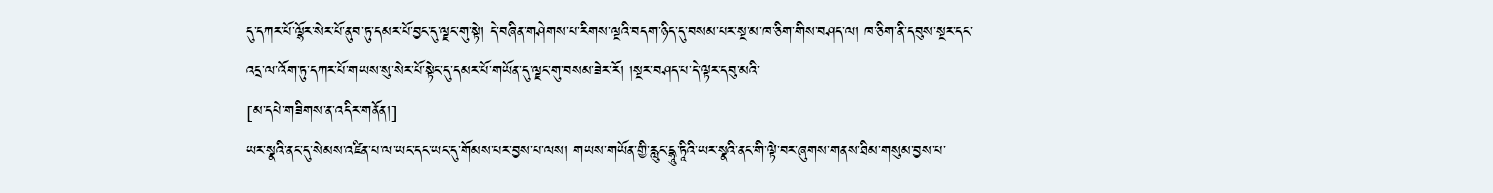དུ་དཀར་པོ་ལྷོར་སེར་པོ་ནུབ་ཏུ་དམར་པོ་བྱང་དུ་ལྗང་གུ་སྟེ། དེ་བཞིན་གཤེགས་པ་རིགས་ལྔའི་བདག་ཉིད་དུ་བསམ་པར་སྔ་མ་ཁ་ཅིག་གིས་བཤད་ལ། ཁ་ཅིག་ནི་དབུས་སྔར་དང་འདྲ་ལ་འོག་ཏུ་དཀར་པོ་གཡས་སུ་སེར་པོ་སྟེང་དུ་དམར་པོ་གཡོན་དུ་ལྗང་གུ་བསམ་ཟེར་རོ། །སྔར་བཤད་པ་དེ་ལྟར་དབུ་མའི་
[མ་དཔེ་གཟིགས་ན་འདིར་གནོན།]
ཡར་སྣའི་ནང་དུ་སེམས་འཛིན་པ་ལ་ཡང་དང་ཡང་དུ་གོམས་པར་བྱས་པ་ལས། གཡས་གཡོན་གྱི་རླུང་དྷཱུ་ཏཱིའི་ཡར་སྣའི་ནང་གི་ལྟེ་བར་ཞུགས་གནས་ཐིམ་གསུམ་བྱས་པ་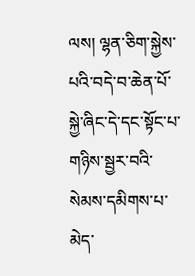ལས། ལྷན་ཅིག་སྐྱེས་པའི་བདེ་བ་ཆེན་པོ་སྐྱེ་ཞིང་དེ་དང་སྟོང་པ་གཉིས་སྦྱར་བའི་སེམས་དམིགས་པ་མེད་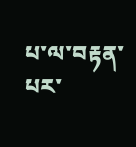པ་ལ་བརྟན་པར་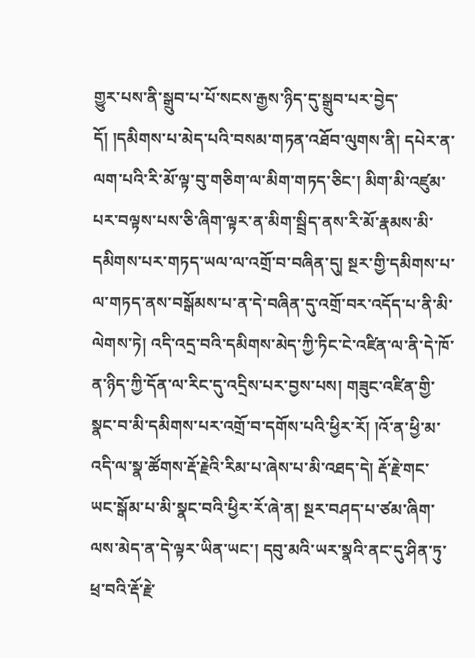གྱུར་པས་ནི་སྒྲུབ་པ་པོ་སངས་རྒྱས་ཉིད་དུ་སྒྲུབ་པར་བྱེད་དོ། །དམིགས་པ་མེད་པའི་བསམ་གཏན་འཐོབ་ལུགས་ནི། དཔེར་ན་ལག་པའི་རི་མོ་ལྟ་བུ་གཅིག་ལ་མིག་གཏད་ཅིང་། མིག་མི་འཛུམ་པར་བལྟས་པས་ཅི་ཞིག་ལྟར་ན་མིག་སྦྲིད་ནས་རི་མོ་རྣམས་མི་དམིགས་པར་གཏད་ཡལ་ལ་འགྲོ་བ་བཞིན་དུ། སྔར་གྱི་དམིགས་པ་ལ་གཏད་ནས་བསྒོམས་པ་ན་དེ་བཞིན་དུ་འགྲོ་བར་འདོད་པ་ནི་མི་ལེགས་ཏེ། འདི་འདྲ་བའི་དམིགས་མེད་ཀྱི་ཏིང་ངེ་འཛིན་ལ་ནི་དེ་ཁོ་ན་ཉིད་ཀྱི་དོན་ལ་རིང་དུ་འདྲིས་པར་བྱས་པས། གཟུང་འཛིན་གྱི་སྣང་བ་མི་དམིགས་པར་འགྲོ་བ་དགོས་པའི་ཕྱིར་རོ། །འོ་ན་ཕྱི་མ་འདི་ལ་སྣ་ཚོགས་རྡོ་རྗེའི་རིམ་པ་ཞེས་པ་མི་འཐད་དེ། རྡོ་རྗེ་གང་ཡང་སྒོམ་པ་མི་སྣང་བའི་ཕྱིར་རོ་ཞེ་ན། སྔར་བཤད་པ་ཙམ་ཞིག་ལས་མེད་ན་དེ་ལྟར་ཡིན་ཡང་། དབུ་མའི་ཡར་སྣའི་ནང་དུ་ཤིན་ཏུ་ཕྲ་བའི་རྡོ་རྗེ་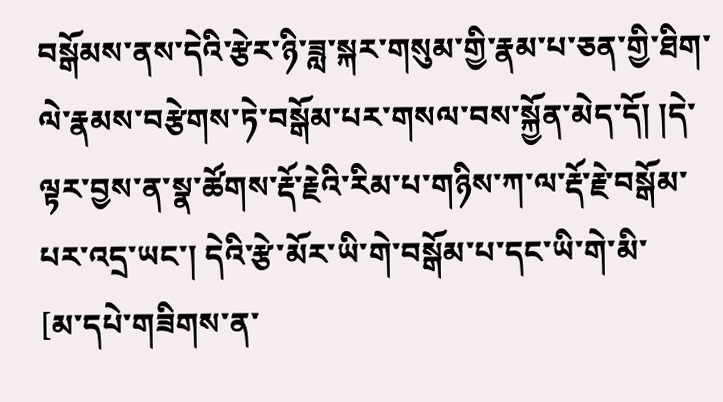བསྒོམས་ནས་དེའི་རྩེར་ཉི་ཟླ་སྐར་གསུམ་གྱི་རྣམ་པ་ཅན་གྱི་ཐིག་ལེ་རྣམས་བརྩེགས་ཏེ་བསྒོམ་པར་གསལ་བས་སྐྱོན་མེད་དོ། །དེ་ལྟར་བྱས་ན་སྣ་ཚོགས་རྡོ་རྗེའི་རིམ་པ་གཉིས་ཀ་ལ་རྡོ་རྗེ་བསྒོམ་པར་འདྲ་ཡང་། དེའི་རྩེ་མོར་ཡི་གེ་བསྒོམ་པ་དང་ཡི་གེ་མི་
[མ་དཔེ་གཟིགས་ན་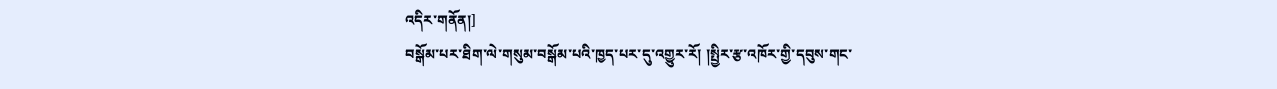འདིར་གནོན།]
བསྒོམ་པར་ཐིག་ལེ་གསུམ་བསྒོམ་པའི་ཁྱད་པར་དུ་འགྱུར་རོ། །སྤྱིར་རྩ་འཁོར་གྱི་དབུས་གང་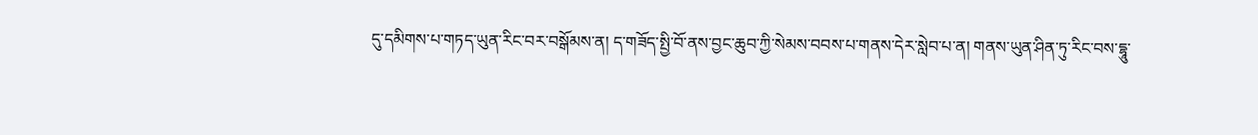དུ་དམིགས་པ་གཏད་ཡུན་རིང་བར་བསྒོམས་ན། ད་གཟོད་སྤྱི་བོ་ནས་བྱང་ཆུབ་ཀྱི་སེམས་བབས་པ་གནས་དེར་སླེབ་པ་ན། གནས་ཡུན་ཤིན་ཏུ་རིང་བས་དྷཱུ་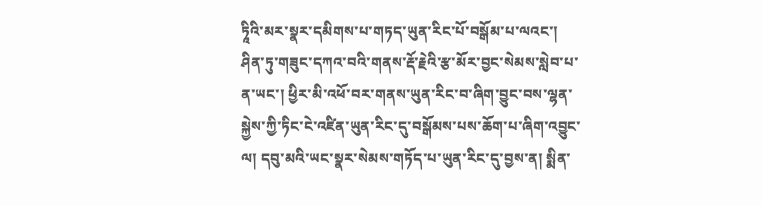ཏཱིའི་མར་སྣར་དམིགས་པ་གཏད་ཡུན་རིང་པོ་བསྒོམ་པ་ལའང་། ཤིན་ཏུ་གཟུང་དཀའ་བའི་གནས་རྡོ་རྗེའི་རྩ་མོར་བྱང་སེམས་སླེབ་པ་ན་ཡང་། ཕྱིར་མི་འཕོ་བར་གནས་ཡུན་རིང་བ་ཞིག་བྱུང་བས་ལྷན་སྐྱེས་ཀྱི་ཏིང་ངེ་འཛིན་ཡུན་རིང་དུ་བསྒོམས་པས་ཆོག་པ་ཞིག་འབྱུང་ལ། དབུ་མའི་ཡང་སྣར་སེམས་གཏོད་པ་ཡུན་རིང་དུ་བྱས་ན། སྨིན་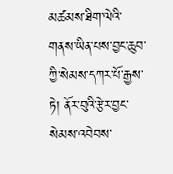མཚམས་ཐིག་ལེའི་གནས་ཡིན་པས་བྱང་ཆུབ་ཀྱི་སེམས་དཀར་པོ་རྒྱས་ཏེ། ནོར་བུའི་རྩེར་བྱང་སེམས་འབེབས་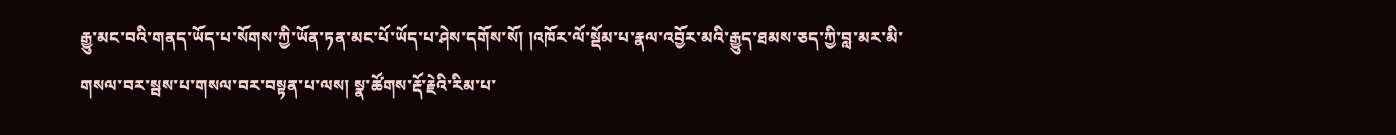རྒྱུ་མང་བའི་གནད་ཡོད་པ་སོགས་ཀྱི་ཡོན་ཏན་མང་པོ་ཡོད་པ་ཤེས་དགོས་སོ། །འཁོར་ལོ་སྡོམ་པ་རྣལ་འབྱོར་མའི་རྒྱུད་ཐམས་ཅད་ཀྱི་བླ་མར་མི་གསལ་བར་སྦས་པ་གསལ་བར་བསྟན་པ་ལས། སྣ་ཚོགས་རྡོ་རྗེའི་རིམ་པ་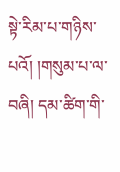སྟེ་རིམ་པ་གཉིས་པའོ། །གསུམ་པ་ལ་བཞི། དམ་ཚིག་གི་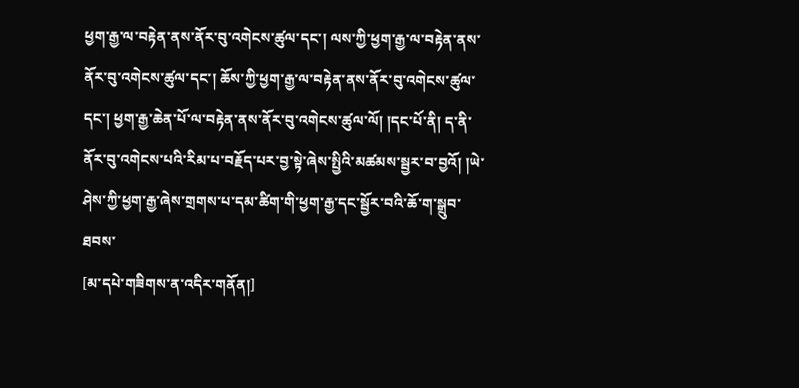ཕྱག་རྒྱ་ལ་བརྟེན་ནས་ནོར་བུ་འགེངས་ཚུལ་དང་། ལས་ཀྱི་ཕྱག་རྒྱ་ལ་བརྟེན་ནས་ནོར་བུ་འགེངས་ཚུལ་དང་། ཆོས་ཀྱི་ཕྱག་རྒྱ་ལ་བརྟེན་ནས་ནོར་བུ་འགེངས་ཚུལ་དང་། ཕྱག་རྒྱ་ཆེན་པོ་ལ་བརྟེན་ནས་ནོར་བུ་འགེངས་ཚུལ་ལོ། །དང་པོ་ནི། ད་ནི་ནོར་བུ་འགེངས་པའི་རིམ་པ་བརྗོད་པར་བྱ་སྟེ་ཞེས་སྤྱིའི་མཚམས་སྦྱར་བ་བྱའོ། །ཡེ་ཤེས་ཀྱི་ཕྱག་རྒྱ་ཞེས་གྲགས་པ་དམ་ཚིག་གི་ཕྱག་རྒྱ་དང་སྦྱོར་བའི་ཆོ་ག་སྒྲུབ་ཐབས་
[མ་དཔེ་གཟིགས་ན་འདིར་གནོན།]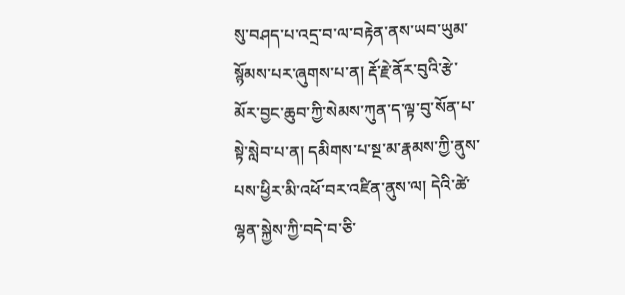སུ་བཤད་པ་འདྲ་བ་ལ་བརྟེན་ནས་ཡབ་ཡུམ་སྙོམས་པར་ཞུགས་པ་ན། རྡོ་རྗེ་ནོར་བུའི་རྩེ་མོར་བྱང་ཆུབ་ཀྱི་སེམས་ཀུན་ད་ལྟ་བུ་སོན་པ་སྟེ་སླེབ་པ་ན། དམིགས་པ་སྔ་མ་རྣམས་ཀྱི་ནུས་པས་ཕྱིར་མི་འཕོ་བར་འཛིན་ནུས་ལ། དེའི་ཚེ་ལྷན་སྐྱེས་ཀྱི་བདེ་བ་ཅི་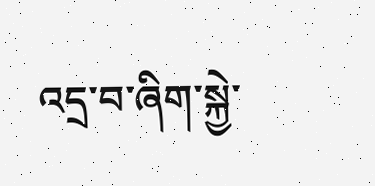འདྲ་བ་ཞིག་སྐྱེ་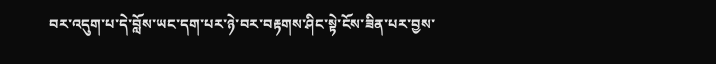བར་འདུག་པ་དེ་བློས་ཡང་དག་པར་ཉེ་བར་བརྟགས་ཤིང་སྟེ་ངོས་ཟིན་པར་བྱས་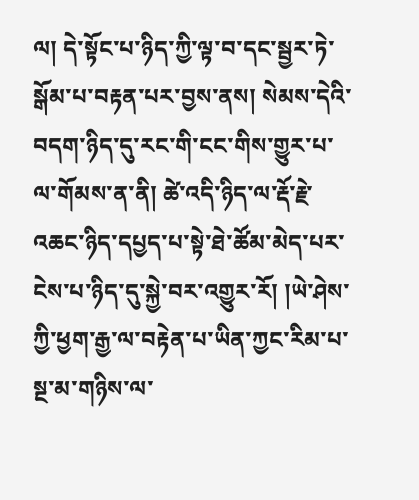ལ། དེ་སྟོང་པ་ཉིད་ཀྱི་ལྟ་བ་དང་སྦྱར་ཏེ་སྒོམ་པ་བརྟན་པར་བྱས་ནས། སེམས་དེའི་བདག་ཉིད་དུ་རང་གི་ངང་གིས་གྱུར་པ་ལ་གོམས་ན་ནི། ཚེ་འདི་ཉིད་ལ་རྡོ་རྗེ་འཆང་ཉིད་དཔྱད་པ་སྟེ་ཐེ་ཚོམ་མེད་པར་ངེས་པ་ཉིད་དུ་སྐྱེ་བར་འགྱུར་རོ། །ཡེ་ཤེས་ཀྱི་ཕྱག་རྒྱ་ལ་བརྟེན་པ་ཡིན་ཀྱང་རིམ་པ་སྔ་མ་གཉིས་ལ་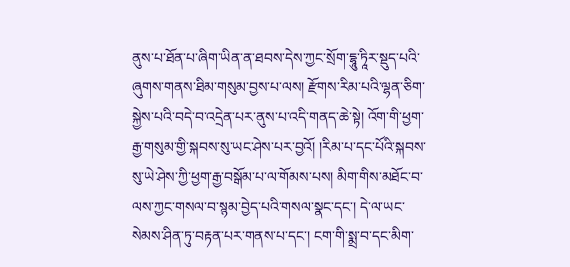ནུས་པ་ཐོན་པ་ཞིག་ཡིན་ན་ཐབས་དེས་ཀྱང་སྲོག་དྷཱུ་ཏཱིར་སྡུད་པའི་ཞུགས་གནས་ཐིམ་གསུམ་བྱས་པ་ལས། རྫོགས་རིམ་པའི་ལྷན་ཅིག་སྐྱེས་པའི་བདེ་བ་འདྲེན་པར་ནུས་པ་འདི་གནད་ཆེ་སྟེ། འོག་གི་ཕྱག་རྒྱ་གསུམ་གྱི་སྐབས་སུ་ཡང་ཤེས་པར་བྱའོ། །རིམ་པ་དང་པོའི་སྐབས་སུ་ཡེ་ཤེས་ཀྱི་ཕྱག་རྒྱ་བསྒོམ་པ་ལ་གོམས་པས། མིག་གིས་མཐོང་བ་ལས་ཀྱང་གསལ་བ་སྙམ་བྱེད་པའི་གསལ་སྣང་དང་། དེ་ལ་ཡང་སེམས་ཤིན་ཏུ་བརྟན་པར་གནས་པ་དང་། ངག་གི་སྨྲ་བ་དང་མིག་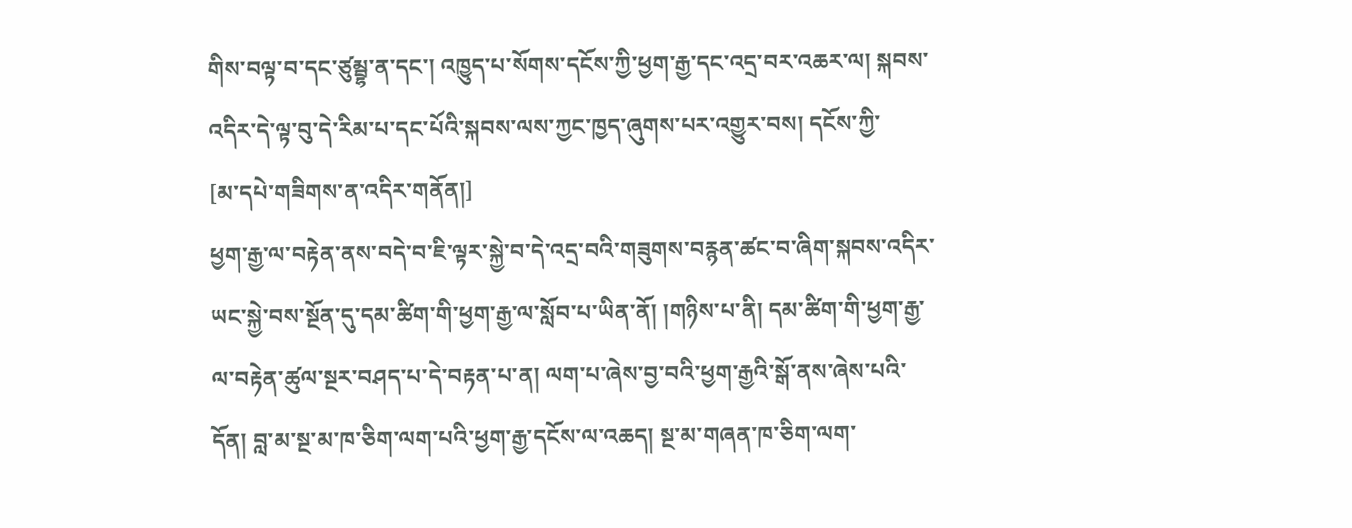གིས་བལྟ་བ་དང་ཙུམྦྷ་ན་དང་། འཁྱུད་པ་སོགས་དངོས་ཀྱི་ཕྱག་རྒྱ་དང་འདྲ་བར་འཆར་ལ། སྐབས་འདིར་དེ་ལྟ་བུ་དེ་རིམ་པ་དང་པོའི་སྐབས་ལས་ཀྱང་ཁྱད་ཞུགས་པར་འགྱུར་བས། དངོས་ཀྱི་
[མ་དཔེ་གཟིགས་ན་འདིར་གནོན།]
ཕྱག་རྒྱ་ལ་བརྟེན་ནས་བདེ་བ་ཇི་ལྟར་སྐྱེ་བ་དེ་འདྲ་བའི་གཟུགས་བརྙན་ཚང་བ་ཞིག་སྐབས་འདིར་ཡང་སྐྱེ་བས་སྔོན་དུ་དམ་ཚིག་གི་ཕྱག་རྒྱ་ལ་སློབ་པ་ཡིན་ནོ། །གཉིས་པ་ནི། དམ་ཚིག་གི་ཕྱག་རྒྱ་ལ་བརྟེན་ཚུལ་སྔར་བཤད་པ་དེ་བརྟན་པ་ན། ལག་པ་ཞེས་བྱ་བའི་ཕྱག་རྒྱའི་སྒོ་ནས་ཞེས་པའི་དོན། བླ་མ་སྔ་མ་ཁ་ཅིག་ལག་པའི་ཕྱག་རྒྱ་དངོས་ལ་འཆད། སྔ་མ་གཞན་ཁ་ཅིག་ལག་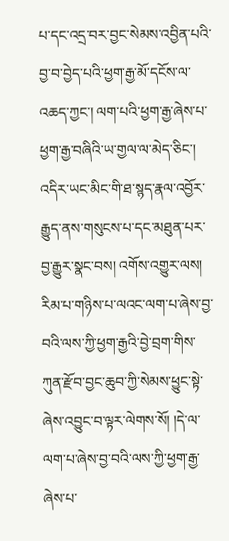པ་དང་འདྲ་བར་བྱང་སེམས་འབྱིན་པའི་བྱ་བ་བྱེད་པའི་ཕྱག་རྒྱ་མོ་དངོས་ལ་འཆད་ཀྱང་། ལག་པའི་ཕྱག་རྒྱ་ཞེས་པ་ཕྱག་རྒྱ་བཞིའི་ཡ་གྱལ་ལ་མེད་ཅིང་། འདིར་ཡང་མིང་གི་ཐ་སྙད་རྣལ་འབྱོར་རྒྱུད་ནས་གསུངས་པ་དང་མཐུན་པར་བྱ་རྒྱུར་སྣང་བས། འགོས་འགྱུར་ལས། རིམ་པ་གཉིས་པ་ལའང་ལག་པ་ཞེས་བྱ་བའི་ལས་ཀྱི་ཕྱག་རྒྱའི་བྱེ་བྲག་གིས་ཀུན་རྫོབ་བྱང་ཆུབ་ཀྱི་སེམས་ཕྱུང་སྟེ་ཞེས་འབྱུང་བ་ལྟར་ལེགས་སོ། །དེ་ལ་ལག་པ་ཞེས་བྱ་བའི་ལས་ཀྱི་ཕྱག་རྒྱ་ཞེས་པ་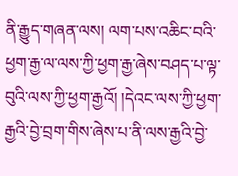ནི་རྒྱུད་གཞན་ལས། ལག་པས་འཆིང་བའི་ཕྱག་རྒྱ་ལ་ལས་ཀྱི་ཕྱག་རྒྱ་ཞེས་བཤད་པ་ལྟ་བུའི་ལས་ཀྱི་ཕྱག་རྒྱའོ། །དེའང་ལས་ཀྱི་ཕྱག་རྒྱའི་བྱེ་བྲག་གིས་ཞེས་པ་ནི་ལས་རྒྱའི་བྱེ་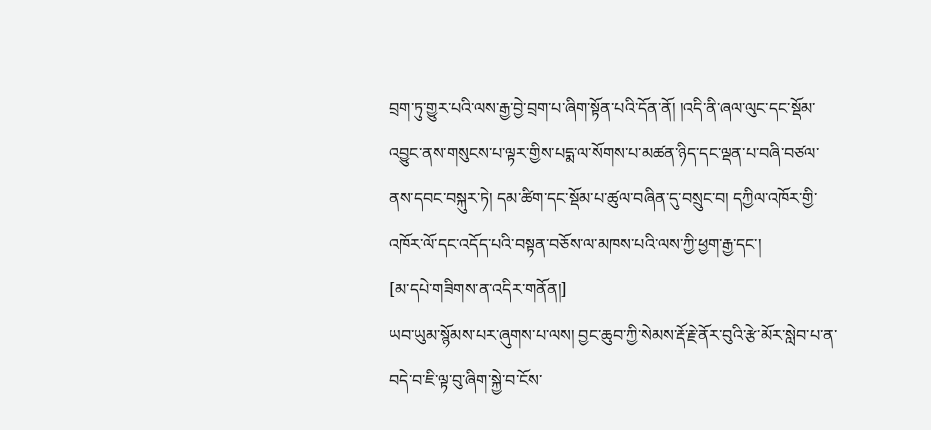བྲག་ཏུ་གྱུར་པའི་ལས་རྒྱ་བྱེ་བྲག་པ་ཞིག་སྟོན་པའི་དོན་ནོ། །འདི་ནི་ཞལ་ལུང་དང་སྡོམ་འབྱུང་ནས་གསུངས་པ་ལྟར་གྱིས་པདྨ་ལ་སོགས་པ་མཚན་ཉིད་དང་ལྡན་པ་བཞི་བཙལ་ནས་དབང་བསྐུར་ཏེ། དམ་ཚིག་དང་སྡོམ་པ་ཚུལ་བཞིན་དུ་བསྲུང་བ། དཀྱིལ་འཁོར་གྱི་འཁོར་ལོ་དང་འདོད་པའི་བསྟན་བཅོས་ལ་མཁས་པའི་ལས་ཀྱི་ཕྱག་རྒྱ་དང་།
[མ་དཔེ་གཟིགས་ན་འདིར་གནོན།]
ཡབ་ཡུམ་སྙོམས་པར་ཞུགས་པ་ལས། བྱང་ཆུབ་ཀྱི་སེམས་རྡོ་རྗེ་ནོར་བུའི་རྩེ་མོར་སླེབ་པ་ན་བདེ་བ་ཇི་ལྟ་བུ་ཞིག་སྐྱེ་བ་ངོས་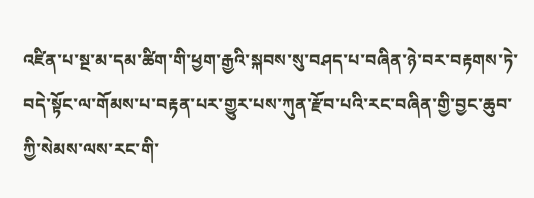འཛིན་པ་སྔ་མ་དམ་ཚིག་གི་ཕྱག་རྒྱའི་སྐབས་སུ་བཤད་པ་བཞིན་ཉེ་བར་བརྟགས་ཏེ་བདེ་སྟོང་ལ་གོམས་པ་བརྟན་པར་གྱུར་པས་ཀུན་རྫོབ་པའི་རང་བཞིན་གྱི་བྱང་ཆུབ་ཀྱི་སེམས་ལས་རང་གི་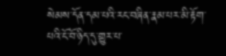སེམས་དོན་དམ་པའི་རང་བཞིན་རྣམ་པར་མི་རྟོག་པའི་ངོ་བོ་ཉིད་དུ་གྱུར་པ་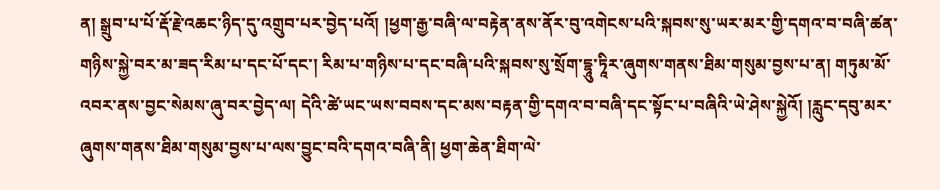ན། སྒྲུབ་པ་པོ་རྡོ་རྗེ་འཆང་ཉིད་དུ་འགྲུབ་པར་བྱེད་པའོ། །ཕྱག་རྒྱ་བཞི་ལ་བརྟེན་ནས་ནོར་བུ་འགེངས་པའི་སྐབས་སུ་ཡར་མར་གྱི་དགའ་བ་བཞི་ཚན་གཉིས་སྐྱེ་བར་མ་ཟད་རིམ་པ་དང་པོ་དང་། རིམ་པ་གཉིས་པ་དང་བཞི་པའི་སྐབས་སུ་སྲོག་དྷཱུ་ཏཱིར་ཞུགས་གནས་ཐིམ་གསུམ་བྱས་པ་ན། གཏུམ་མོ་འབར་ནས་བྱང་སེམས་ཞུ་བར་བྱེད་ལ། དེའི་ཚེ་ཡང་ཡས་བབས་དང་མས་བརྟན་གྱི་དགའ་བ་བཞི་དང་སྟོང་པ་བཞིའི་ཡེ་ཤེས་སྐྱེའོ། །རླུང་དབུ་མར་ཞུགས་གནས་ཐིམ་གསུམ་བྱས་པ་ལས་བྱུང་བའི་དགའ་བཞི་ནི། ཕྱག་ཆེན་ཐིག་ལེ་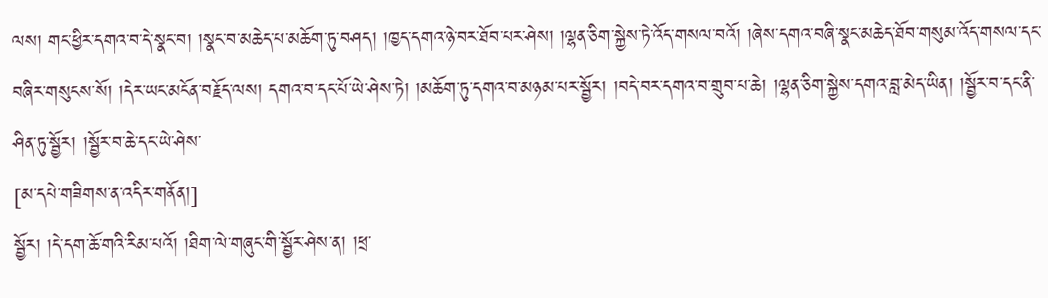ལས། གང་ཕྱིར་དགའ་བ་དེ་སྣང་བ། །སྣང་བ་མཆེད་པ་མཆོག་ཏུ་བཤད། །ཁྱད་དགའ་ཉེ་བར་ཐོབ་པར་ཤེས། །ལྷན་ཅིག་སྐྱེས་ཏེ་འོད་གསལ་བའོ། །ཞེས་དགའ་བཞི་སྣང་མཆེད་ཐོབ་གསུམ་འོད་གསལ་དང་བཞིར་གསུངས་སོ། །དེར་ཡང་མངོན་བརྗོད་ལས། དགའ་བ་དང་པོ་ཡེ་ཤེས་ཏེ། །མཆོག་ཏུ་དགའ་བ་མཉམ་པར་སྦྱོར། །བདེ་བར་དགའ་བ་གྲུབ་པ་ཆེ། །ལྷན་ཅིག་སྐྱེས་དགའ་བླ་མེད་ཡིན། །སྦྱོར་བ་དང་ནི་ཤིན་ཏུ་སྦྱོར། །སྦྱོར་བ་ཆེ་དང་ཡེ་ཤེས་
[མ་དཔེ་གཟིགས་ན་འདིར་གནོན།]
སྦྱོར། །དེ་དག་ཆོ་གའི་རིམ་པའོ། །ཐིག་ལེ་གཞུང་གི་སྦྱོར་ཤེས་ན། །ཕྲ་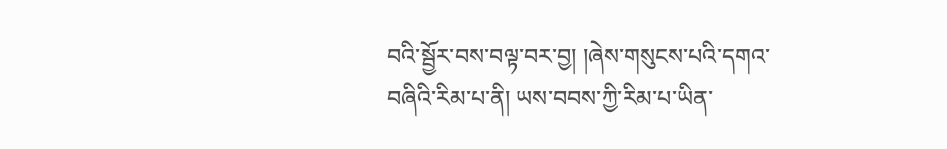བའི་སྦྱོར་བས་བལྟ་བར་བྱ། །ཞེས་གསུངས་པའི་དགའ་བཞིའི་རིམ་པ་ནི། ཡས་བབས་ཀྱི་རིམ་པ་ཡིན་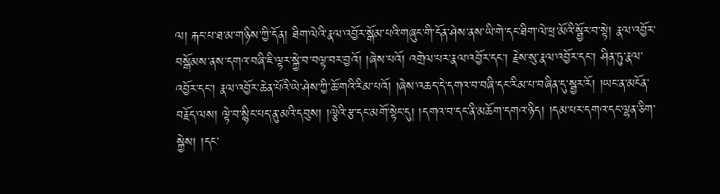ལ། རྐང་པ་ཐ་མ་གཉིས་ཀྱི་དོན། ཐིག་ལེའི་རྣལ་འབྱོར་སྒོམ་པའི་གཞུང་གི་དོན་ཤེས་ནས་ཡི་གེ་དང་ཐིག་ལེ་ཕྲ་མོའི་སྦྱོར་བ་སྟེ། རྣལ་འབྱོར་བསྒོམས་ནས་དགའ་བཞི་ཇི་ལྟར་སྐྱེ་བ་བལྟ་བར་བྱའོ། །ཞེས་པའོ། འགྲེལ་པར་རྣལ་འབྱོར་དང་། རྗེས་སུ་རྣལ་འབྱོར་དང་། ཤིན་ཏུ་རྣལ་འབྱོར་དང་། རྣལ་འབྱོར་ཆེན་པོའི་ཡེ་ཤེས་ཀྱི་ཆོ་གའི་རིམ་པའོ། །ཞེས་འཆད་དེ་དགའ་བ་བཞི་དང་རིམ་པ་བཞིན་དུ་སྦྱར་རོ། །ཡང་ན་མངོན་བརྗོད་ལས། ལྟེ་བ་སྙིང་པད་ནུ་མའི་དབུས། །ལྕེའི་རྩ་དང་མགོ་སྟེང་དུ། །དགའ་བ་དང་ནི་མཆོག་དགའ་ཉིད། །དམ་པར་དགའ་དང་ལྷན་ཅིག་སྐྱེས། །དང་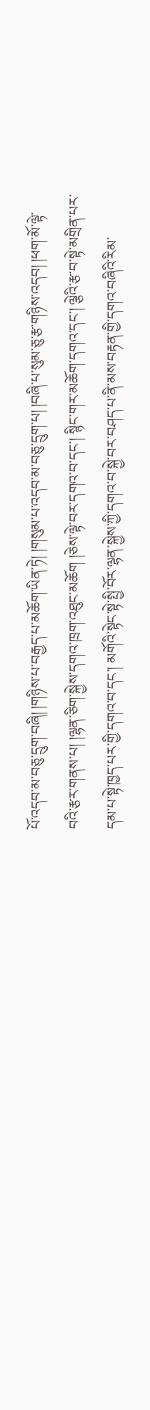པོ་འདབ་མ་བཅུ་དྲུག་བཞི། །གཉིས་པ་བརྒྱད་པ་མཆོག་ཡིན་ཏེ། །གསུམ་པ་འདབ་མ་བཅུ་དྲུག་པ། །བཞི་པ་སུམ་ཅུ་རྩ་གཉིས་འདབ། །ཕག་མོ་ལྟེ་བའི་རྩར་གནས་པ། །ལྷན་ཅིག་སྐྱེས་དགའ་ཁྲག་འཐུང་མཆོག །ཅེས་ལྟེ་བར་དགའ་བ་དང་། སྙིང་གར་མཆོག་དགའ་དང་། ལྕེའི་རྩ་བ་སྟེ་མགྲིན་པར་དམ་པ་སྟེ་ཁྱད་པར་གྱི་དགའ་བ་དང་། མགོའི་སྟེང་སྟེ་སྤྱི་བོར་ལྷན་སྐྱེས་ཀྱི་དགའ་བ་སྐྱེ་བར་བཤད་པ་ནི་མས་བརྟན་གྱི་དགའ་བཞིའི་རིམ་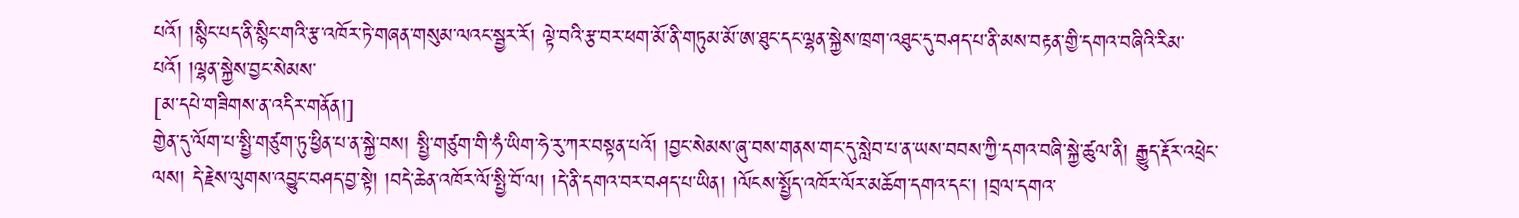པའོ། །སྙིང་པད་ནི་སྙིང་གའི་རྩ་འཁོར་ཏེ་གཞན་གསུམ་ལའང་སྦྱར་རོ། ལྟེ་བའི་རྩ་བར་ཕག་མོ་ནི་གཏུམ་མོ་ཨ་ཐུང་དང་ལྷན་སྐྱེས་ཁྲག་འཐུང་དུ་བཤད་པ་ནི་མས་བརྟན་གྱི་དགའ་བཞིའི་རིམ་པའོ། །ལྷན་སྐྱེས་བྱང་སེམས་
[མ་དཔེ་གཟིགས་ན་འདིར་གནོན།]
གྱེན་དུ་ལོག་པ་སྤྱི་གཙུག་ཏུ་ཕྱིན་པ་ན་སྐྱེ་བས། སྤྱི་གཙུག་གི་ཧཾ་ཡིག་ཧེ་རུ་ཀར་བསྟན་པའོ། །བྱང་སེམས་ཞུ་བས་གནས་གང་དུ་སླེབ་པ་ན་ཡས་བབས་ཀྱི་དགའ་བཞི་སྐྱེ་ཚུལ་ནི། རྒྱུད་རྡོར་འཕྲེང་ལས། དེ་རྗེས་ལུགས་འབྱུང་བཤད་བྱ་སྟེ། །བདེ་ཆེན་འཁོར་ལོ་སྤྱི་བོ་ལ། །དེ་ནི་དགའ་བར་བཤད་པ་ཡིན། །ལོངས་སྤྱོད་འཁོར་ལོར་མཆོག་དགའ་དང་། །བྲལ་དགའ་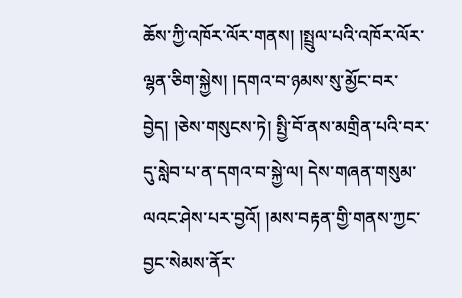ཆོས་ཀྱི་འཁོར་ལོར་གནས། །སྤྲུལ་པའི་འཁོར་ལོར་ལྷན་ཅིག་སྐྱེས། །དགའ་བ་ཉམས་སུ་མྱོང་བར་བྱེད། །ཅེས་གསུངས་ཏེ། སྤྱི་བོ་ནས་མགྲིན་པའི་བར་དུ་སླེབ་པ་ན་དགའ་བ་སྐྱེ་ལ། དེས་གཞན་གསུམ་ལའང་ཤེས་པར་བྱའོ། །མས་བརྟན་གྱི་གནས་ཀྱང་བྱང་སེམས་ནོར་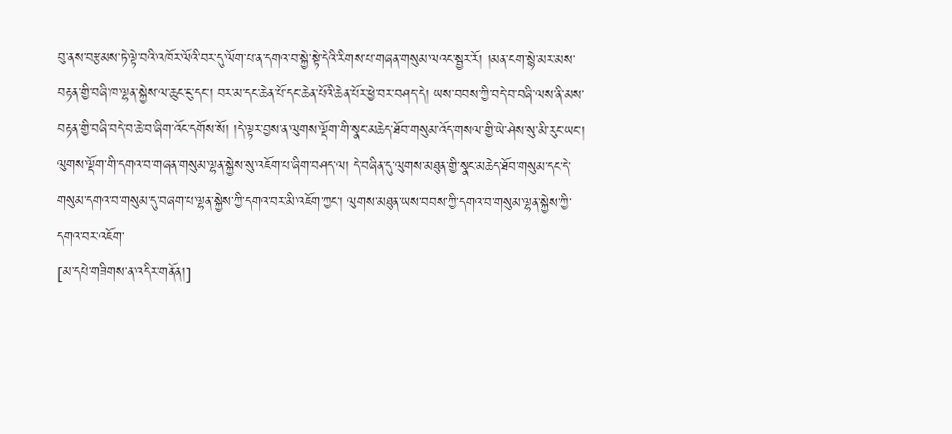བུ་ནས་བརྩམས་ཏེ་ལྟེ་བའི་འཁོར་ལོའི་བར་དུ་ལོག་པ་ན་དགའ་བ་སྐྱེ་སྟེ་དེའི་རིགས་པ་གཞན་གསུམ་ལའང་སྦྱར་རོ། །མན་ངག་སྙེ་མར་མས་བརྟན་གྱི་བཞི་ཁ་ལྷན་སྐྱེས་ལ་ཆུང་ངུ་དང་། བར་མ་དང་ཆེན་པོ་དང་ཆེན་པོའི་ཆེན་པོར་ཕྱེ་བར་བཤད་དེ། ཡས་བབས་ཀྱི་བདེ་བ་བཞི་ལས་ནི་མས་བརྟན་གྱི་བཞི་བདེ་བ་ཆེ་བ་ཞིག་འོང་དགོས་སོ། །དེ་ལྟར་བྱས་ན་ལུགས་ལྡོག་གི་སྣང་མཆེད་ཐོབ་གསུམ་འོད་གསལ་གྱི་ཡེ་ཤེས་སུ་མི་རུང་ཡང་། ལུགས་ལྡོག་གི་དགའ་བ་གཞན་གསུམ་ལྷན་སྐྱེས་སུ་འཇོག་པ་ཞིག་བཤད་ལ། དེ་བཞིན་དུ་ལུགས་མཐུན་གྱི་སྣང་མཆེད་ཐོབ་གསུམ་དང་དེ་གསུམ་དགའ་བ་གསུམ་དུ་བཞག་པ་ལྷན་སྐྱེས་ཀྱི་དགའ་བར་མི་འཇོག་ཀྱང་། ལུགས་མཐུན་ཡས་བབས་ཀྱི་དགའ་བ་གསུམ་ལྷན་སྐྱེས་ཀྱི་དགའ་བར་འཇོག་
[མ་དཔེ་གཟིགས་ན་འདིར་གནོན།]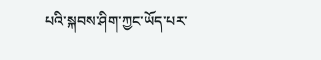པའི་སྐབས་ཤིག་ཀྱང་ཡོད་པར་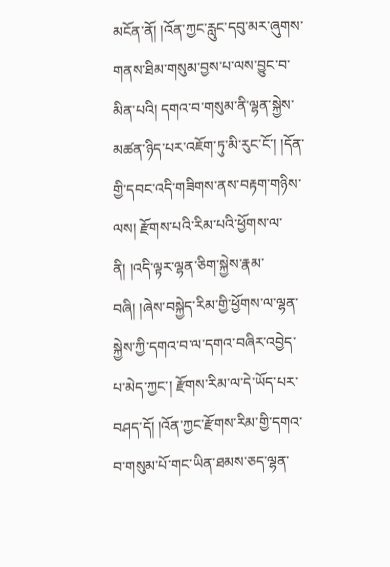མངོན་ནོ། །འོན་ཀྱང་རླུང་དབུ་མར་ཞུགས་གནས་ཐིམ་གསུམ་བྱས་པ་ལས་བྱུང་བ་མིན་པའི། དགའ་བ་གསུམ་ནི་ལྷན་སྐྱེས་མཚན་ཉིད་པར་འཇོག་ཏུ་མི་རུང་ངོ་། །དོན་གྱི་དབང་འདི་གཟིགས་ནས་བརྟག་གཉིས་ལས། རྫོགས་པའི་རིམ་པའི་ཕྱོགས་ལ་ནི། །འདི་ལྟར་ལྷན་ཅིག་སྐྱེས་རྣམ་བཞི། །ཞེས་བསྐྱེད་རིམ་གྱི་ཕྱོགས་ལ་ལྷན་སྐྱེས་ཀྱི་དགའ་བ་ལ་དགའ་བཞིར་འབྱེད་པ་མེད་ཀྱང་། རྫོགས་རིམ་ལ་དེ་ཡོད་པར་བཤད་དོ། །འོན་ཀྱང་རྫོགས་རིམ་གྱི་དགའ་བ་གསུམ་པོ་གང་ཡིན་ཐམས་ཅད་ལྷན་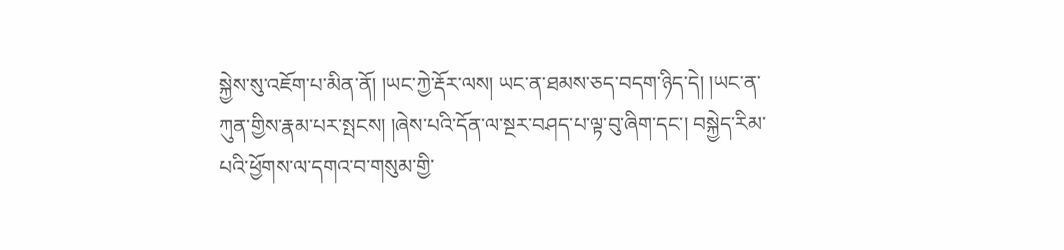སྐྱེས་སུ་འཇོག་པ་མིན་ནོ། །ཡང་ཀྱེ་རྡོར་ལས། ཡང་ན་ཐམས་ཅད་བདག་ཉིད་དེ། །ཡང་ན་ཀུན་གྱིས་རྣམ་པར་སྤངས། །ཞེས་པའི་དོན་ལ་སྔར་བཤད་པ་ལྟ་བུ་ཞིག་དང་། བསྐྱེད་རིམ་པའི་ཕྱོགས་ལ་དགའ་བ་གསུམ་གྱི་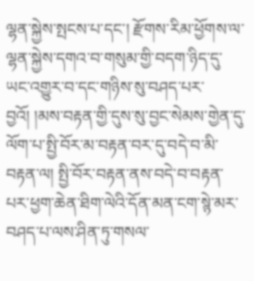ལྷན་སྐྱེས་སྤངས་པ་དང་། རྫོགས་རིམ་ཕྱོགས་ལ་ལྷན་སྐྱེས་དགའ་བ་གསུམ་གྱི་བདག་ཉིད་དུ་ཡང་འགྱུར་བ་དང་གཉིས་སུ་བཤད་པར་བྱའོ། །མས་བརྟན་གྱི་དུས་སུ་བྱང་སེམས་གྱེན་དུ་ལོག་པ་སྤྱི་བོར་མ་བརྟན་བར་དུ་བདེ་བ་མི་བརྟན་ལ། སྤྱི་བོར་བརྟན་ནས་བདེ་བ་བརྟན་པར་ཕྱག་ཆེན་ཐིག་ལེའི་དོན་མན་ངག་སྙེ་མར་བཤད་པ་ལས་ཤིན་ཏུ་གསལ་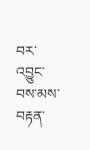བར་འབྱུང་བས་མས་བརྟན་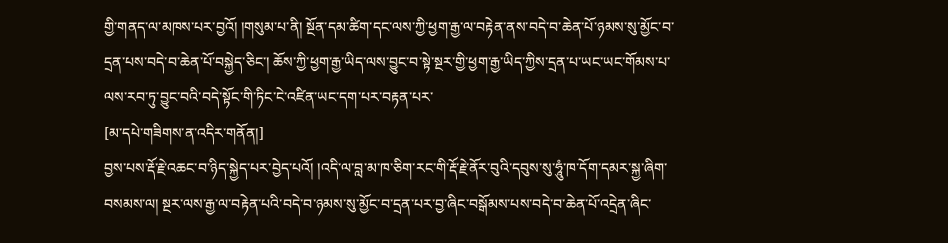གྱི་གནད་ལ་མཁས་པར་བྱའོ། །གསུམ་པ་ནི། སྔོན་དམ་ཚིག་དང་ལས་ཀྱི་ཕྱག་རྒྱ་ལ་བརྟེན་ནས་བདེ་བ་ཆེན་པོ་ཉམས་སུ་མྱོང་བ་དྲན་པས་བདེ་བ་ཆེན་པོ་བསྐྱེད་ཅིང་། ཆོས་ཀྱི་ཕྱག་རྒྱ་ཡིད་ལས་བྱུང་བ་སྟེ་སྔར་གྱི་ཕྱག་རྒྱ་ཡིད་ཀྱིས་དྲན་པ་ཡང་ཡང་གོམས་པ་ལས་རབ་ཏུ་བྱུང་བའི་བདེ་སྟོང་གི་ཏིང་ངེ་འཛིན་ཡང་དག་པར་བརྟན་པར་
[མ་དཔེ་གཟིགས་ན་འདིར་གནོན།]
བྱས་པས་རྡོ་རྗེ་འཆང་བ་ཉིད་སྐྱེད་པར་བྱེད་པའོ། །འདི་ལ་བླ་མ་ཁ་ཅིག་རང་གི་རྡོ་རྗེ་ནོར་བུའི་དབུས་སུ་ཧཱུཾ་ཁ་དོག་དམར་སྐྱ་ཞིག་བསམས་ལ། སྔར་ལས་རྒྱ་ལ་བརྟེན་པའི་བདེ་བ་ཉམས་སུ་མྱོང་བ་དྲན་པར་བྱ་ཞིང་བསྒོམས་པས་བདེ་བ་ཆེན་པོ་འདྲེན་ཞིང་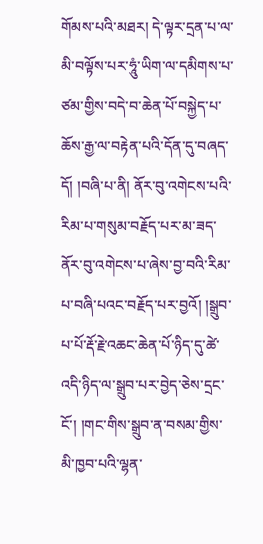གོམས་པའི་མཐར། དེ་ལྟར་དྲན་པ་ལ་མི་བལྟོས་པར་ཧཱུཾ་ཡིག་ལ་དམིགས་པ་ཙམ་གྱིས་བདེ་བ་ཆེན་པོ་བསྐྱེད་པ་ཆོས་རྒྱ་ལ་བརྟེན་པའི་དོན་དུ་བཞད་དོ། །བཞི་པ་ནི། ནོར་བུ་འགེངས་པའི་རིམ་པ་གསུམ་བརྗོད་པར་མ་ཟད་ནོར་བུ་འགེངས་པ་ཞེས་བྱ་བའི་རིམ་པ་བཞི་པའང་བརྗོད་པར་བྱའོ། །སྒྲུབ་པ་པོ་རྡོ་རྗེ་འཆང་ཆེན་པོ་ཉིད་དུ་ཚེ་འདི་ཉིད་ལ་སྒྲུབ་པར་བྱེད་ཅེས་དྲང་ངོ་། །གང་གིས་སྒྲུབ་ན་བསམ་གྱིས་མི་ཁྱབ་པའི་ལྷན་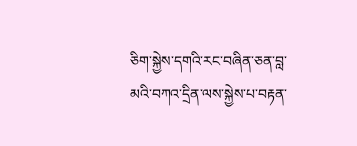ཅིག་སྐྱེས་དགའི་རང་བཞིན་ཅན་བླ་མའི་བཀའ་དྲིན་ལས་སྐྱེས་པ་བརྟན་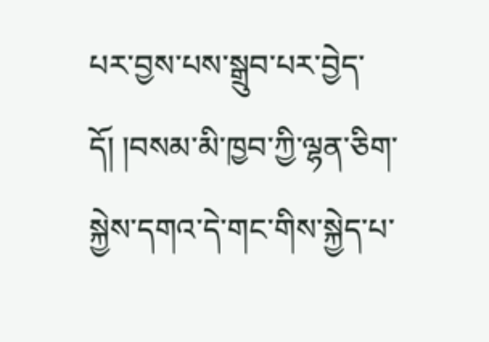པར་བྱས་པས་སྒྲུབ་པར་བྱེད་དོ། །བསམ་མི་ཁྱབ་ཀྱི་ལྷན་ཅིག་སྐྱེས་དགའ་དེ་གང་གིས་སྐྱེད་པ་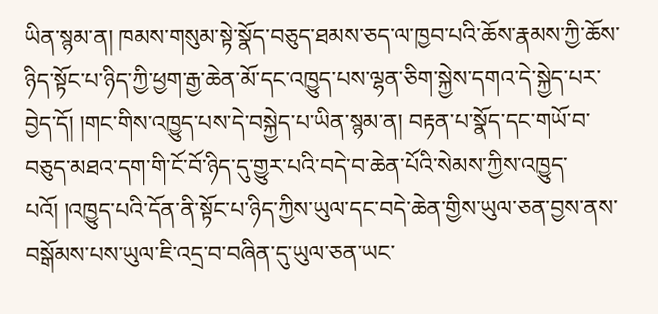ཡིན་སྙམ་ན། ཁམས་གསུམ་སྟེ་སྣོད་བཅུད་ཐམས་ཅད་ལ་ཁྱབ་པའི་ཆོས་རྣམས་ཀྱི་ཆོས་ཉིད་སྟོང་པ་ཉིད་ཀྱི་ཕྱག་རྒྱ་ཆེན་མོ་དང་འཁྱུད་པས་ལྷན་ཅིག་སྐྱེས་དགའ་དེ་སྐྱེད་པར་བྱེད་དོ། །གང་གིས་འཁྱུད་པས་དེ་བསྐྱེད་པ་ཡིན་སྙམ་ན། བརྟན་པ་སྣོད་དང་གཡོ་བ་བཅུད་མཐའ་དག་གི་ངོ་བོ་ཉིད་དུ་གྱུར་པའི་བདེ་བ་ཆེན་པོའི་སེམས་ཀྱིས་འཁྱུད་པའོ། །འཁྱུད་པའི་དོན་ནི་སྟོང་པ་ཉིད་ཀྱིས་ཡུལ་དང་བདེ་ཆེན་གྱིས་ཡུལ་ཅན་བྱས་ནས་བསྒོམས་པས་ཡུལ་ཇི་འདྲ་བ་བཞིན་དུ་ཡུལ་ཅན་ཡང་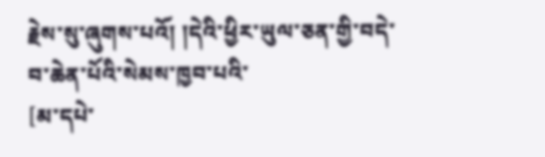རྗེས་སུ་ཞུགས་པའོ། །དེའི་ཕྱིར་ཡུལ་ཅན་གྱི་བདེ་བ་ཆེན་པོའི་སེམས་ཁྱབ་པའི་
[མ་དཔེ་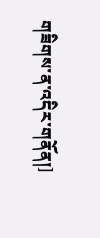གཟིགས་ན་འདིར་གནོན།]